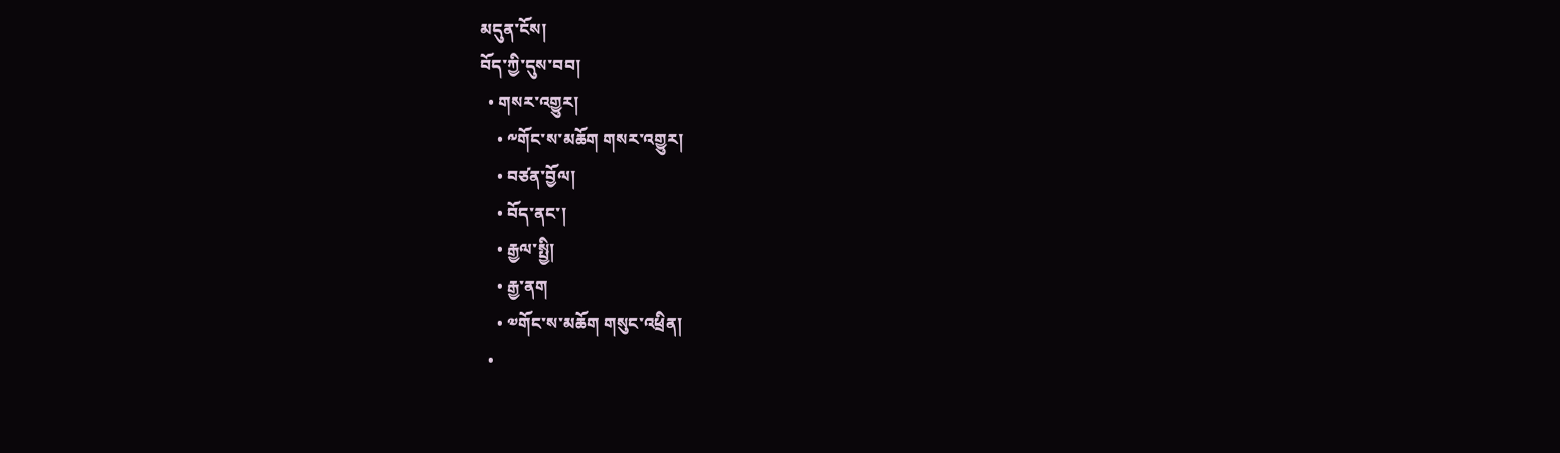མདུན་ངོས།
བོད་ཀྱི་དུས་བབ།
  • གསར་འགྱུར།
    • ༸གོང་ས་མཆོག གསར་འགྱུར།
    • བཙན་བྱོལ།
    • བོད་ནང་།
    • རྒྱལ་སྤྱི།
    • རྒྱ་ནག
    • ༧གོང་ས་མཆོག གསུང་འཕྲིན།
  •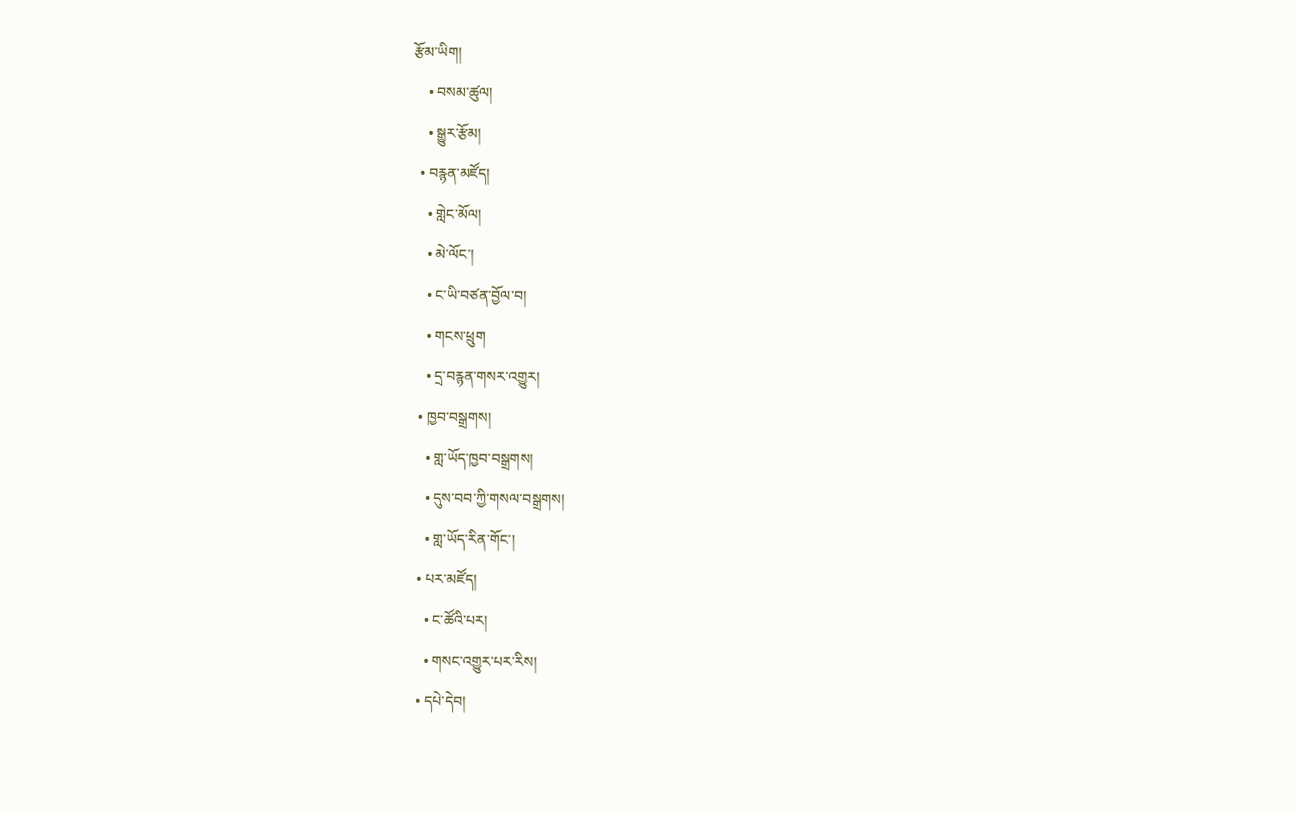རྩོམ་ཡིག།
    • བསམ་ཚུལ།
    • སྒྱུར་རྩོམ།
  • བརྙན་མཛོད།
    • གླེང་མོལ།
    • མེ་ལོང་།
    • ང་ཡི་བཙན་བྱོལ་བ།
    • གངས་ཕྲུག
    • དྲ་བརྙན་གསར་འགྱུར།
  • ཁྱབ་བསྒྲགས།
    • གླ་ཡོད་ཁྱབ་བསྒྲགས།
    • དུས་བབ་ཀྱི་གསལ་བསྒྲགས།
    • གླ་ཡོད་རིན་གོང་།
  • པར་མཛོད།
    • ང་ཚོའི་པར།
    • གསང་འགྱུར་པར་རིས།
  • དཔེ་དེབ།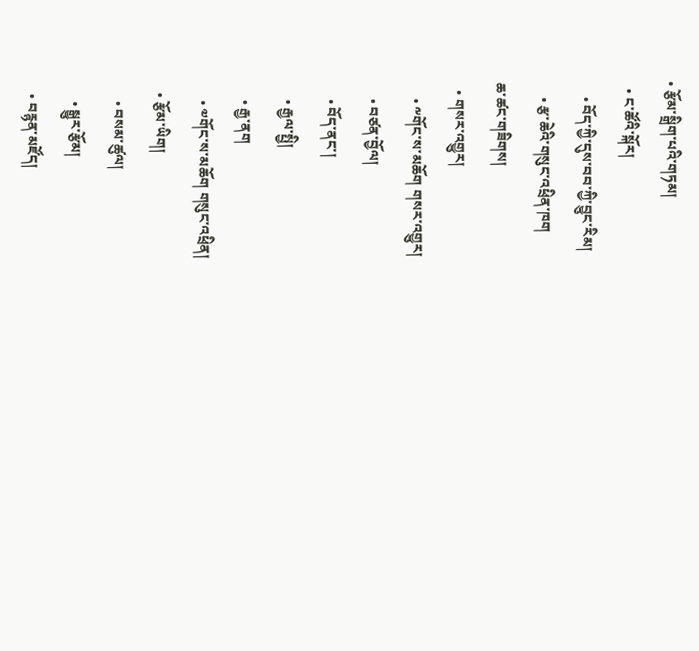• རྩོམ་སྒྲིག་པའི་གཏམ།
  • ང་ཚོའི་སྐོར།
    • བོད་ཀྱི་དུས་བབ་ཀྱི་བྱུང་རིམ།
    • རྩ་ཆེའི་གསུང་འཕྲིན་ཁག
ཆ་ཚང་གཟིགས།
  • གསར་འགྱུར།
    • ༸གོང་ས་མཆོག གསར་འགྱུར།
    • བཙན་བྱོལ།
    • བོད་ནང་།
    • རྒྱལ་སྤྱི།
    • རྒྱ་ནག
    • ༧གོང་ས་མཆོག གསུང་འཕྲིན།
  • རྩོམ་ཡིག།
    • བསམ་ཚུལ།
    • སྒྱུར་རྩོམ།
  • བརྙན་མཛོད།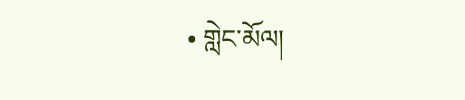• གླེང་མོལ།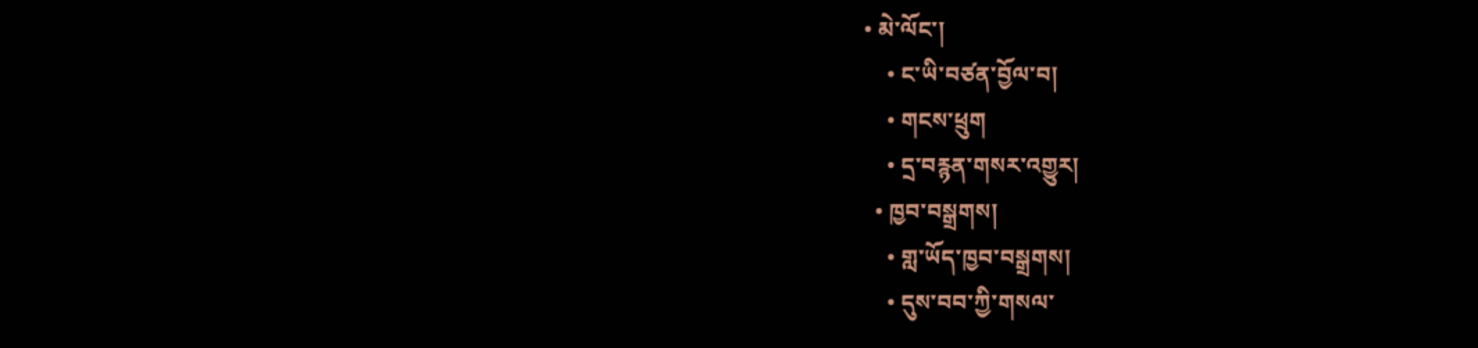• མེ་ལོང་།
    • ང་ཡི་བཙན་བྱོལ་བ།
    • གངས་ཕྲུག
    • དྲ་བརྙན་གསར་འགྱུར།
  • ཁྱབ་བསྒྲགས།
    • གླ་ཡོད་ཁྱབ་བསྒྲགས།
    • དུས་བབ་ཀྱི་གསལ་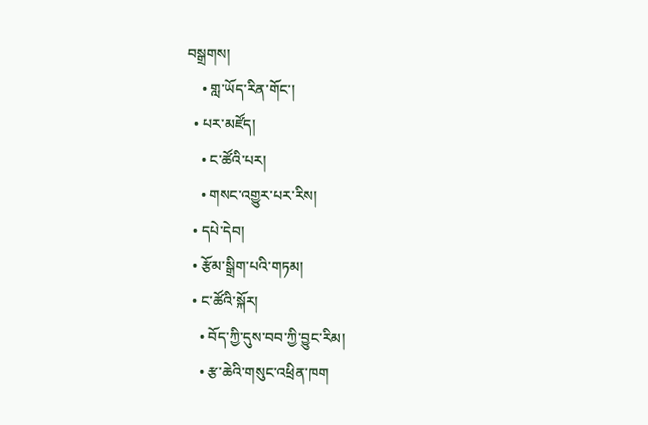བསྒྲགས།
    • གླ་ཡོད་རིན་གོང་།
  • པར་མཛོད།
    • ང་ཚོའི་པར།
    • གསང་འགྱུར་པར་རིས།
  • དཔེ་དེབ།
  • རྩོམ་སྒྲིག་པའི་གཏམ།
  • ང་ཚོའི་སྐོར།
    • བོད་ཀྱི་དུས་བབ་ཀྱི་བྱུང་རིམ།
    • རྩ་ཆེའི་གསུང་འཕྲིན་ཁག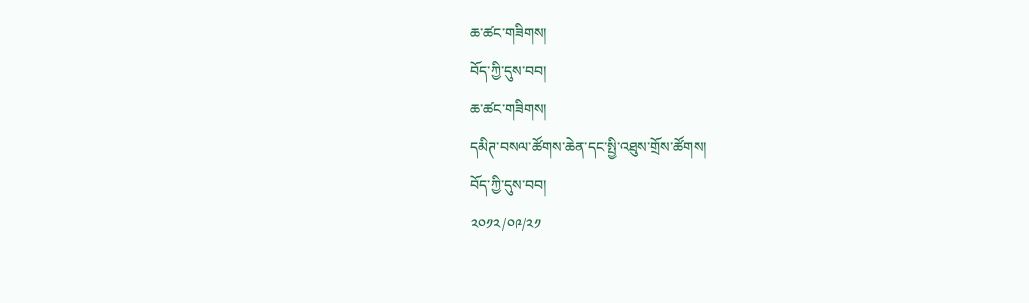ཆ་ཚང་གཟིགས།
བོད་ཀྱི་དུས་བབ།
ཆ་ཚང་གཟིགས།
དམིཊ་བསལ་ཚོགས་ཆེན་དང་སྤྱི་འཐུས་གྲོས་ཚོགས།
བོད་ཀྱི་དུས་བབ།
༢༠༡༢/༠༩/༢༡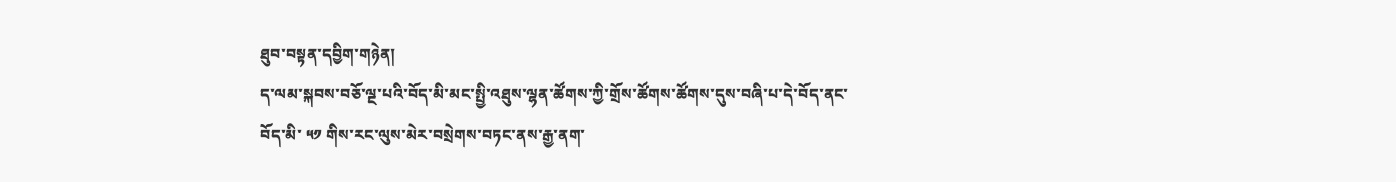ཐུབ་བསྟན་དབྱིག་གཉེན།
ད་ལམ་སྐབས་བཅོ་ལྔ་པའི་བོད་མི་མང་སྤྱི་འཐུས་ལྷན་ཚོགས་ཀྱི་གྲོས་ཚོགས་ཚོགས་དུས་བཞི་པ་དེ་བོད་ནང་བོད་མི་ ༥༡ གིས་རང་ལུས་མེར་བསྲེགས་བཏང་ནས་རྒྱ་ནག་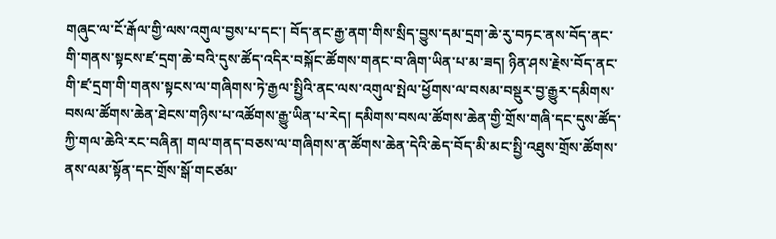གཞུང་ལ་ངོ་རྒོལ་གྱི་ལས་འགུལ་བྱས་པ་དང་། བོད་ནང་རྒྱ་ནག་གིས་སྲིད་བྱུས་དམ་དྲག་ཆེ་རུ་བཏང་ནས་བོད་ནང་གི་གནས་སྟངས་ཛ་དྲག་ཆེ་བའི་དུས་ཚོད་འདིར་བསྐོང་ཚོགས་གནང་བ་ཞིག་ཡིན་པ་མ་ཟད། ཉིན་ཤས་རྗེས་བོད་ནང་གི་ཛ་དྲག་གི་གནས་སྟངས་ལ་གཞིགས་ཏེ་རྒྱལ་སྤྱིའི་ནང་ལས་འགུལ་སྤེལ་ཕྱོགས་ལ་བསམ་བསྡུར་བྱ་རྒྱུར་དམིགས་བསལ་ཚོགས་ཆེན་ཐེངས་གཉིས་པ་འཚོགས་རྒྱུ་ཡིན་པ་རེད། དམིགས་བསལ་ཚོགས་ཆེན་གྱི་གྲོས་གཞི་དང་དུས་ཚོད་ཀྱི་གལ་ཆེའི་རང་བཞིན། གལ་གནད་བཅས་ལ་གཞིགས་ན་ཚོགས་ཆེན་དེའི་ཆེད་བོད་མི་མང་སྤྱི་འཐུས་གྲོས་ཚོགས་ནས་ལམ་སྟོན་དང་གྲོས་སྒོ་གངཙམ་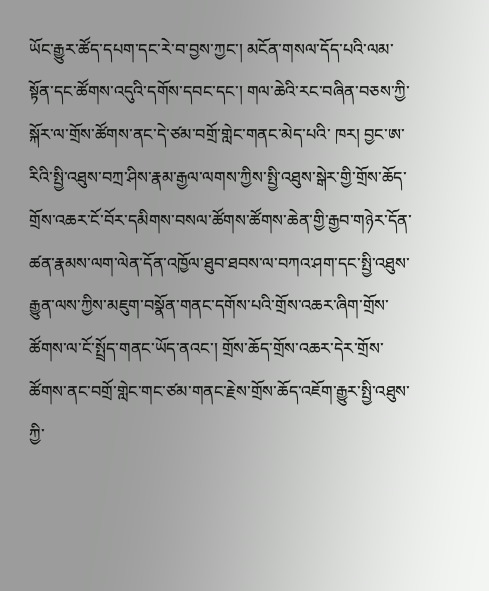ཡོང་རྒྱུར་ཚོད་དཔག་དང་རེ་བ་བྱས་ཀྱང་། མངོན་གསལ་དོད་པའི་ལམ་སྟོན་དང་ཚོགས་འདུའི་དགོས་དབང་དང་། གལ་ཆེའི་རང་བཞིན་བཅས་ཀྱི་སྐོར་ལ་གྲོས་ཚོགས་ནང་དེ་ཙམ་བགྲོ་གླེང་གནང་མེད་པའི་ ཁར། བྱང་ཨ་རིའི་སྤྱི་འཐུས་བཀྲ་ཤིས་རྣམ་རྒྱལ་ལགས་ཀྱིས་སྤྱི་འཐུས་སྒེར་གྱི་གྲོས་ཆོད་གྲོས་འཆར་ངོ་བོར་དམིགས་བསལ་ཚོགས་ཚོགས་ཆེན་གྱི་རྒྱབ་གཉེར་དོན་ཚན་རྣམས་ལག་ལེན་དོན་འཁྱོལ་ཐུབ་ཐབས་ལ་བཀའ་ཤག་དང་སྤྱི་འཐུས་རྒྱུན་ལས་ཀྱིས་མཇུག་བསྣོན་གནང་དགོས་པའི་གྲོས་འཆར་ཞིག་གྲོས་ཚོགས་ལ་ངོ་སྤྲོད་གནང་ཡོད་ནའང་། གྲོས་ཆོད་གྲོས་འཆར་དེར་གྲོས་ཚོགས་ནང་བགྲོ་གླེང་གང་ཙམ་གནང་རྗེས་གྲོས་ཆོད་འཇོག་རྒྱུར་སྤྱི་འཐུས་ཀྱི་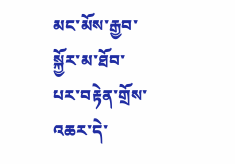མང་མོས་རྒྱབ་སྐྱོར་མ་ཐོབ་པར་བརྟེན་གྲོས་འཆར་དེ་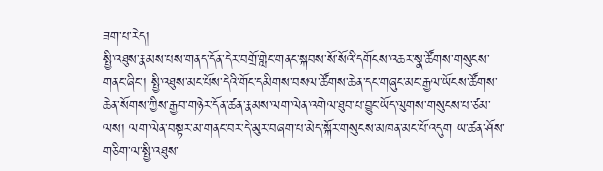ཟག་པ་རེད།
སྤྱི་འཐུས་རྣམས་པས་གནད་དོན་དེར་བགྲོ་གླེང་གནང་སྐབས་སོ་སོའི་དགོངས་འཆར་སྣ་ཚོགས་གསུངས་གནང་ཞིང་། སྤྱི་འཐུས་མང་པོས་དེའི་གོང་དམིགས་བསལ་ཚོགས་ཆེན་དང་གཞུང་མང་རྒྱལ་ཡོངས་ཚོགས་ཆེན་སོགས་ཀྱིས་རྒྱབ་གཉེར་དོན་ཚན་རྣམས་ལག་ལེན་འགེལ་ཐུབ་པ་བྱུང་ཡོད་ལུགས་གསུངས་པ་ཙམ་ལས། ལག་ལེན་བསྟར་མ་གནང་བར་དེ་མུར་བཞག་པ་མེད་སྐོར་གསུངས་མཁན་མང་པོ་འདུག ཡ་ཚན་ཤོས་གཅིག་ལ་སྤྱི་འཐུས་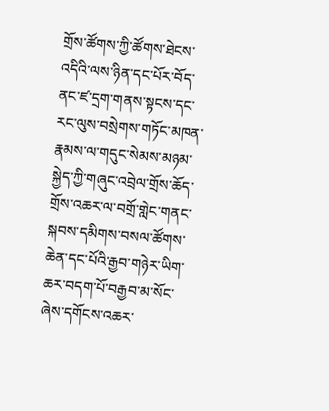གྲོས་ཚོགས་ཀྱི་ཚོགས་ཐེངས་འདིའི་ལས་ཉིན་དང་པོར་བོད་ནང་ཛ་དྲག་གནས་སྟངས་དང་རང་ལུས་བསྲེགས་གཏོང་མཁན་རྣམས་ལ་གདུང་སེམས་མཉམ་སྐྱེད་ཀྱི་གཞུང་འབྲེལ་གྲོས་ཆོད་གྲོས་འཆར་ལ་བགྲོ་གླེང་གནང་སྐབས་དམིགས་བསལ་ཚོགས་ཆེན་དང་པོའི་རྒྱབ་གཉེར་ཡིག་ཆར་བདག་པོ་བརྒྱབ་མ་སོང་ཞེས་དགོངས་འཆར་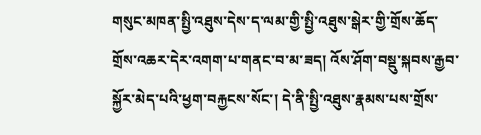གསུང་མཁན་སྤྱི་འཐུས་དེས་ད་ལམ་གྱི་སྤྱི་འཐུས་སྒེར་གྱི་གྲོས་ཆོད་གྲོས་འཆར་དེར་འགག་པ་གནང་བ་མ་ཟད། འོས་ཤོག་བསྡུ་སྐབས་རྒྱབ་སྐྱོར་མེད་པའི་ཕྱག་བརྐྱངས་སོང་། དེ་ནི་སྤྱི་འཐུས་རྣམས་པས་གྲོས་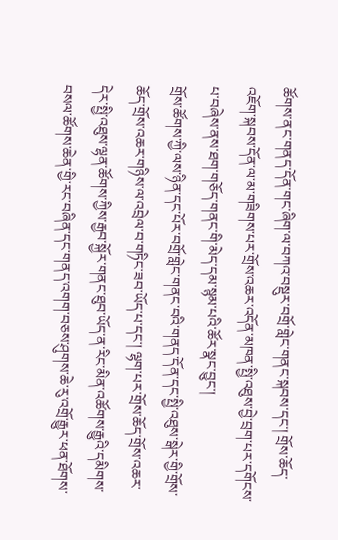ཚོགས་ནང་གནད་དོན་གང་ཞིག་ལ་བཀའ་བསྡུར་བགྲོ་གླེང་གནང་སྐབས་དང་། གྲོས་ཆོད་འཇོག་སྐབས་དོན་ལ་མ་གཟིགས་པར་གྲོས་འཆར་འདོན་མཁན་སྤྱི་འཐུས་བྱེ་བྲག་པར་དགོངས་པ་བཞེས་ནས་ཐག་གཅོད་གནང་གི་མེད་དམ་སྙམ་པའི་ཚོར་སྣང་བྱུང་།
གྲོས་ཚོགས་ཀྱི་ལས་ཉིན་དང་པོར་བགྲོ་གླེང་གནང་བའི་གནད་དོན་དང་སྤྱི་འཐུས་སྒེར་གྱི་གྲོས་ཆོད་གྲོས་འཆར་གཉིས་ལ་འབྲེལ་བ་གཏིང་ཟབ་ཡོད་པ་དང་། ལྷག་པར་གྲོས་ཆོད་གྲོས་འཆར་དེར་སྤྱི་འཐུས་ལྷན་ཚོགས་ཀྱིས་རྒྱབ་སྐྱོར་གནང་ཐུབ་ཡོད་ན་རིང་མིན་འཚོགས་རྒྱུའི་དམིགས་བསལ་ཚོགས་ཆེན་གྱི་རང་བཞིན་དང་གནད་འགག་བཅས་ཤུགས་ཆེ་རུ་འགྲོ་རྒྱུར་ཕན་ཐོགས་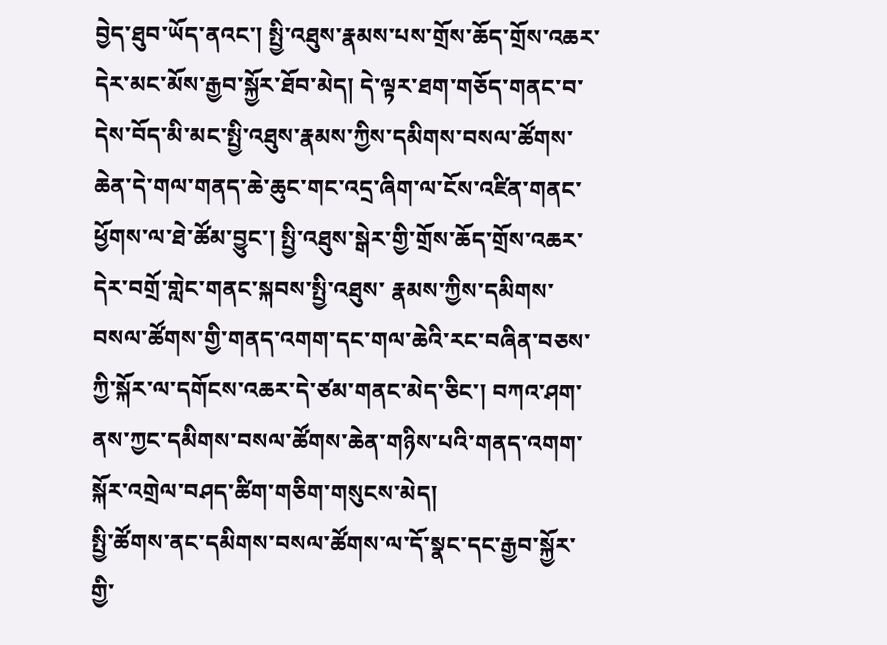བྱེད་ཐུབ་ཡོད་ནའང་། སྤྱི་འཐུས་རྣམས་པས་གྲོས་ཆོད་གྲོས་འཆར་དེར་མང་མོས་རྒྱབ་སྐྱོར་ཐོབ་མེད། དེ་ལྟར་ཐག་གཅོད་གནང་བ་དེས་བོད་མི་མང་སྤྱི་འཐུས་རྣམས་ཀྱིས་དམིགས་བསལ་ཚོགས་ཆེན་དེ་གལ་གནད་ཆེ་ཆུང་གང་འདྲ་ཞིག་ལ་ངོས་འཛིན་གནང་ཕྱོགས་ལ་ཐེ་ཚོམ་བྱུང་། སྤྱི་འཐུས་སྒེར་གྱི་གྲོས་ཆོད་གྲོས་འཆར་དེར་བགྲོ་གླེང་གནང་སྐབས་སྤྱི་འཐུས་ རྣམས་ཀྱིས་དམིགས་བསལ་ཚོགས་གྱི་གནད་འགག་དང་གལ་ཆེའི་རང་བཞིན་བཅས་ཀྱི་སྐོར་ལ་དགོངས་འཆར་དེ་ཙམ་གནང་མེད་ཅིང་། བཀའ་ཤག་ནས་ཀྱང་དམིགས་བསལ་ཚོགས་ཆེན་གཉིས་པའི་གནད་འགག་སྐོར་འགྲེལ་བཤད་ཚིག་གཅིག་གསུངས་མེད།
སྤྱི་ཚོགས་ནང་དམིགས་བསལ་ཚོགས་ལ་དོ་སྣང་དང་རྒྱབ་སྐྱོར་གྱི་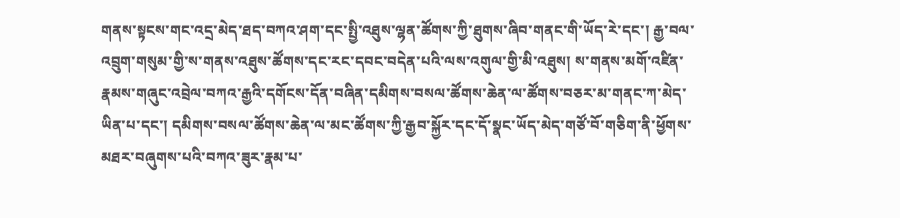གནས་སྟངས་གང་འདྲ་མེད་ཐད་བཀའ་ཤག་དང་སྤྱི་འཐུས་ལྷན་ཚོགས་ཀྱི་ཐུགས་ཞིབ་གནང་གི་ཡོད་རེ་དང་། རྒྱ་བལ་འབྲུག་གསུམ་གྱི་ས་གནས་འཐུས་ཚོགས་དང་རང་དབང་བདེན་པའི་ལས་འགུལ་གྱི་མི་འཐུས། ས་གནས་མགོ་འཛིན་རྣམས་གཞུང་འབྲེལ་བཀའ་རྒྱའི་དགོངས་དོན་བཞིན་དམིགས་བསལ་ཚོགས་ཆེན་ལ་ཚོགས་བཅར་མ་གནང་ཀ་མེད་ཡིན་པ་དང་། དམིགས་བསལ་ཚོགས་ཆེན་ལ་མང་ཚོགས་ཀྱི་རྒྱབ་སྐྱོར་དང་དོ་སྣང་ཡོད་མེད་གཙོ་བོ་གཅིག་ནི་ཕྱོགས་མཐར་བཞུགས་པའི་བཀའ་ཟུར་རྣམ་པ་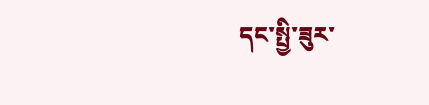དང་སྤྱི་ཟུར་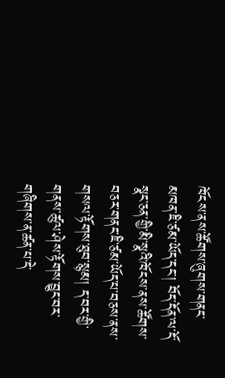ཁོངས་ནས་ཚོགས་ཞུགས་གནང་མཁན་ཇི་ཙམ་ཡོད་དང་། བོད་དོན་ལ་དོ་སྣང་ཅན་གྱི་མི་སྣའི་ཁོངས་ནས་ཚོགས་བཅར་གནང་ཇི་ཙམ་ཡོད་པ་བཅས་ནས་ གསལ་རྟོགས་ཐུབ་སྙམ། ད་བར་གྱི་གནས་ཚུལ་ཤེས་རྟོགས་བྱུང་བར་གཞིགས་ན་ཚན་པ་དེ་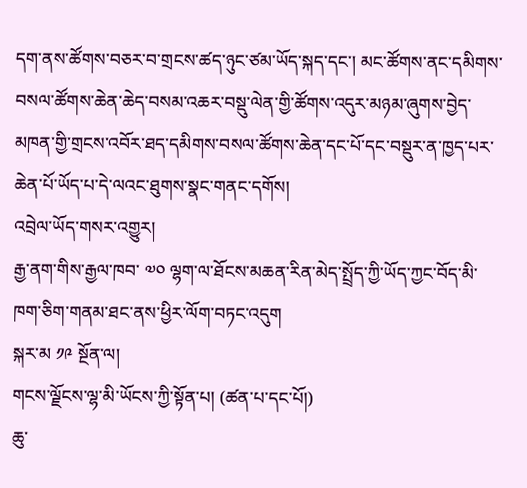དག་ནས་ཚོགས་བཅར་བ་གྲངས་ཚད་ཉུང་ཙམ་ཡོད་སྐད་དང་། མང་ཚོགས་ནང་དམིགས་བསལ་ཚོགས་ཆེན་ཆེད་བསམ་འཆར་བསྡུ་ལེན་གྱི་ཚོགས་འདུར་མཉམ་ཞུགས་བྱེད་མཁན་གྱི་གྲངས་འབོར་ཐད་དམིགས་བསལ་ཚོགས་ཆེན་དང་པོ་དང་བསྡུར་ན་ཁྱད་པར་ཆེན་པོ་ཡོད་པ་དེ་ལའང་ཐུགས་སྣང་གནང་དགོས།
འབྲེལ་ཡོད་གསར་འགྱུར།
རྒྱ་ནག་གིས་རྒྱལ་ཁབ་ ༧༠ ལྷག་ལ་ཐོངས་མཆན་རིན་མེད་སྤྲོད་ཀྱི་ཡོད་ཀྱང་བོད་མི་ཁག་ཅིག་གནམ་ཐང་ནས་ཕྱིར་ལོག་བཏང་འདུག
སྐར་མ ༡༩ སྔོན་ལ།
གངས་ལྗོངས་ལྷ་མི་ཡོངས་ཀྱི་སྟོན་པ། (ཚན་པ་དང་པོ།)
ཆུ་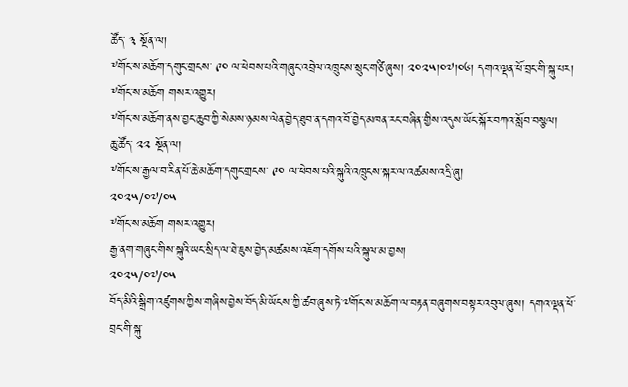ཚོད་ ༣ སྔོན་ལ།
༸གོང་ས་མཆོག་དགུང་གྲངས་ ༩༠ ལ་ཕེབས་པའི་གཞུང་འབྲེལ་འཁྲུངས་སྲུང་གཙི་ཞུས། ༢༠༢༥།༠༧།༠༦། དགའ་ལྡན་ཕོ་བྲང་གི་སྐུ་པར།
༸གོང་ས་མཆོག གསར་འགྱུར།
༸གོང་ས་མཆོག་ནས་བྱང་ཆུབ་ཀྱི་སེམས་ཉམས་ལེན་བྱེད་ཐུབ་ན་དགའ་བོ་བྱེད་མཁན་རང་བཞིན་གྱིས་འདུས་ཡོང་སྐོར་བཀའ་སློབ་བསྩལ།
ཆུ་ཚོད་ ༢༢ སྔོན་ལ།
༸གོང་ས་རྒྱལ་བ་རིན་པོ་ཆེ་མཆོག་དགུང་གྲངས་ ༩༠ ལ་ཕེབས་པའི་སྐུའི་འཁྲུངས་སྐར་ལ་འཚམས་འདྲི་ཞུ།
༢༠༢༥/༠༧/༠༥
༸གོང་ས་མཆོག གསར་འགྱུར།
རྒྱ་ནག་གཞུང་གིས་སྐུའི་ཡང་སྲིད་ལ་ཐེ་ཇུས་བྱེད་མཚམས་འཇོག་དགོས་པའི་སྐུལ་མ་བྱས།
༢༠༢༥/༠༧/༠༥
བོད་མིའི་སྒྲིག་འཛུགས་ཀྱིས་གཞིས་བྱེས་བོད་མི་ཡོངས་ཀྱི་ཚབ་ཞུས་ཏེ་༧གོང་ས་མཆོག་ལ་བརྟན་བཞུགས་བསྟར་འབུལ་ཞུས། དགའ་ལྡན་ཕོ་བྲང་གི་སྐུ་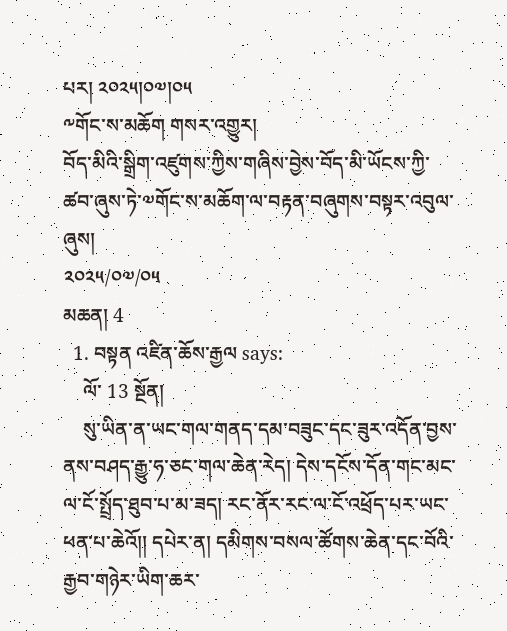པར། ༢༠༢༥།༠༧།༠༥
༸གོང་ས་མཆོག གསར་འགྱུར།
བོད་མིའི་སྒྲིག་འཛུགས་ཀྱིས་གཞིས་བྱེས་བོད་མི་ཡོངས་ཀྱི་ཚབ་ཞུས་ཏེ་༧གོང་ས་མཆོག་ལ་བརྟན་བཞུགས་བསྟར་འབུལ་ཞུས།
༢༠༢༥/༠༧/༠༥
མཆན། 4
  1. བསྟན འཛིན་ཆོས་རྒྱལ says:
    ལོ་ 13 སྔོན།
    སུ་ཡིན་ན་ཡང་གལ་གནད་དམ་བཟུང་དང་ཟུར་འདོན་བྱས་ནས་བཤད་རྒྱུ་ཧ་ཅང་གལ་ཆེན་རེད། དེས་དངོས་དོན་གང་མང་ལ་ངོ་སྤྲོད་ཐུབ་པ་མ་ཟད། རང་ནོར་རང་ལ་ངོ་འཕྲོད་པར་ཡང་ཕན་པ་ཆེའོ།། དཔེར་ན། དམིགས་བསལ་ཚོགས་ཆེན་དང་བོའི་རྒྱབ་གཉེར་ཡིག་ཆར་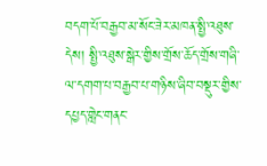བདག་པོ་བརྒྱབ་མ་སོང་ཟེར་མཁན་སྤྱི་འཐུས་དེས། སྤྱི་འཐུས་སྒེར་གྱིས་གྲོས་ཆོད་གྲོས་གཞི་ལ་དགག་པ་བརྒྱབ་པ་གཉིས་ཞིབ་བསྡུར་གྱིས་དཔྱད་གླེང་གནང་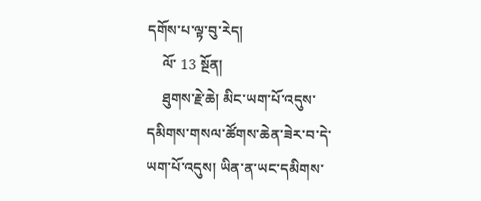དགོས་པ་ལྟ་བུ་རེད།
    ལོ་ 13 སྔོན།
    ཐུགས་རྗེ་ཆེ། མིང་ཡག་པོ་འདུས་དམིགས་གསལ་ཚོགས་ཆེན་ཟེར་བ་དེ་ཡག་པོ་འདུས། ཡིན་ན་ཡང་དམིགས་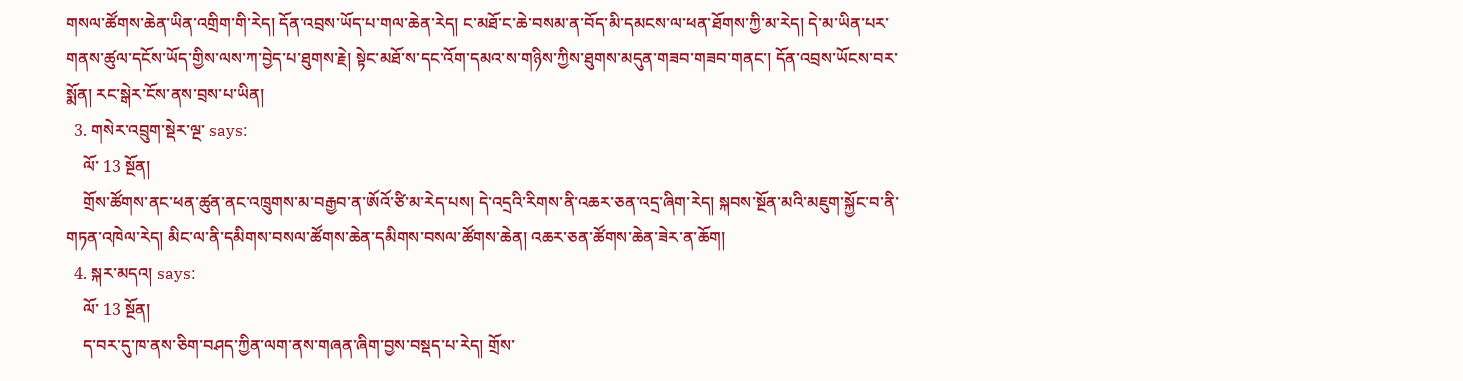གསལ་ཚོགས་ཆེན་ཡིན་འགྲིག་གི་རེད། དོན་འབྲས་ཡོད་པ་གལ་ཆེན་རེད། ང་མཐོ་ང་ཆེ་བསམ་ན་བོད་མི་དམངས་ལ་ཕན་ཐོགས་ཀྱི་མ་རེད། དེ་མ་ཡིན་པར་གནས་ཚུལ་དངོས་ཡོད་གྱིས་ལས་ཀ་བྱེད་པ་ཐུགས་རྗེ། སྟེང་མཐོ་ས་དང་འོག་དམའ་ས་གཉིས་ཀྱིས་ཐུགས་མདུན་གཟབ་གཟབ་གནང་། དོན་འབྲས་ཡོངས་བར་སྨོན། རང་སྒེར་ངོས་ནས་བྲས་པ་ཡིན།
  3. གསེར་འབྲུག་སྡེར་ལྔ་ says:
    ལོ་ 13 སྔོན།
    གྲོས་ཚོགས་ནང་ཕན་ཚུན་ནང་འཁྲུགས་མ་བརྒྱབ་ན་ཨོའོ་ཙི་མ་རེད་པས། དེ་འདྲའི་རིགས་ནི་འཆར་ཅན་འདྲ་ཞིག་རེད། སྐབས་སྔོན་མའི་མཇུག་སྐྱོང་བ་ནི་གཏན་འཁེལ་རེད། མིང་ལ་ནི་དམིགས་བསལ་ཚོགས་ཆེན་དམིགས་བསལ་ཚོགས་ཆེན། འཆར་ཅན་ཚོགས་ཆེན་ཟེར་ན་ཆོག།
  4. སྐར་མདའ། says:
    ལོ་ 13 སྔོན།
    ད་བར་དུ་ཁ་ནས་ཅིག་བཤད་ཀྱིན་ལག་ནས་གཞན་ཞིག་བྱས་བསྡད་པ་རེད། གྲོས་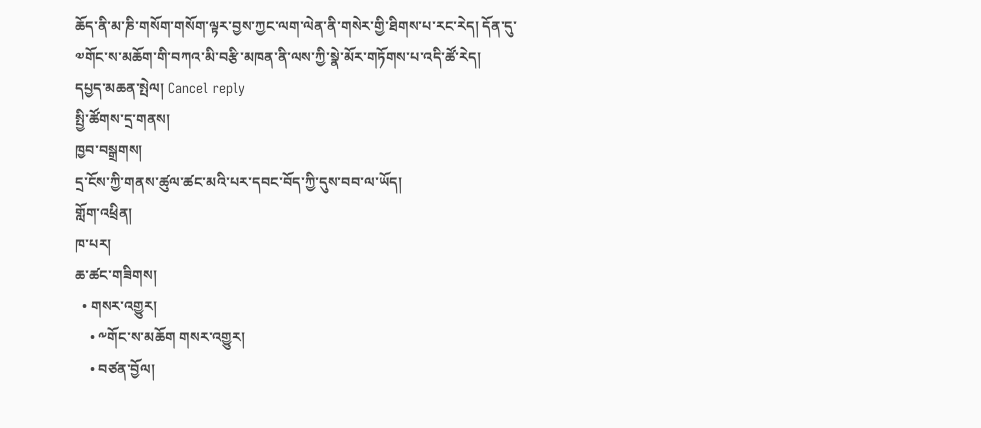ཆོད་ནི་མ་ཎི་གསོག་གསོག་ལྟར་བྱས་ཀྱང་ལག་ལེན་ནི་གསེར་གྱི་ཐིགས་པ་རང་རེད། དོན་དུ་༧གོང་ས་མཆོག་གི་བཀའ་མི་བརྩི་མཁན་ནི་ལས་ཀྱི་སྣེ་མོར་གཏོགས་པ་འདི་ཚོ་རེད།
དཔྱད་མཆན་སྤེལ། Cancel reply
སྤྱི་ཚོགས་དྲ་གནས།
ཁྱབ་བསྒྲགས།
དྲ་ངོས་ཀྱི་གནས་ཚུལ་ཚང་མའི་པར་དབང་བོད་ཀྱི་དུས་བབ་ལ་ཡོད།
གློག་འཕྲིན།
ཁ་པར།
ཆ་ཚང་གཟིགས།
  • གསར་འགྱུར།
    • ༸གོང་ས་མཆོག གསར་འགྱུར།
    • བཙན་བྱོལ།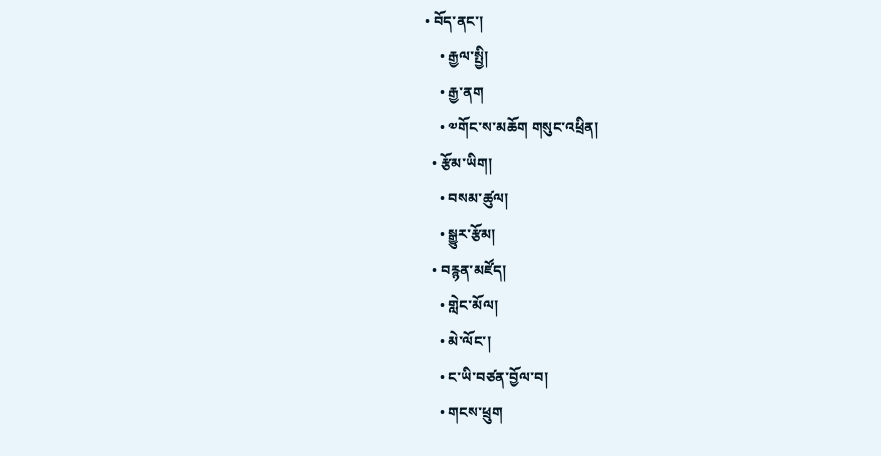• བོད་ནང་།
    • རྒྱལ་སྤྱི།
    • རྒྱ་ནག
    • ༧གོང་ས་མཆོག གསུང་འཕྲིན།
  • རྩོམ་ཡིག།
    • བསམ་ཚུལ།
    • སྒྱུར་རྩོམ།
  • བརྙན་མཛོད།
    • གླེང་མོལ།
    • མེ་ལོང་།
    • ང་ཡི་བཙན་བྱོལ་བ།
    • གངས་ཕྲུག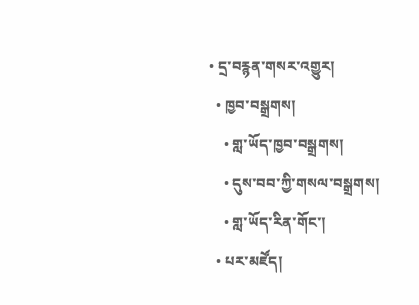• དྲ་བརྙན་གསར་འགྱུར།
  • ཁྱབ་བསྒྲགས།
    • གླ་ཡོད་ཁྱབ་བསྒྲགས།
    • དུས་བབ་ཀྱི་གསལ་བསྒྲགས།
    • གླ་ཡོད་རིན་གོང་།
  • པར་མཛོད།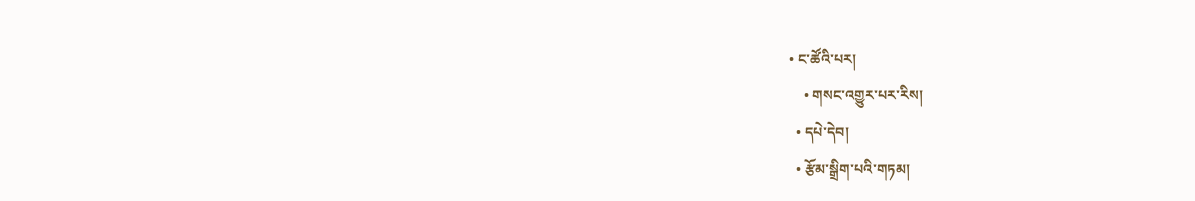• ང་ཚོའི་པར།
    • གསང་འགྱུར་པར་རིས།
  • དཔེ་དེབ།
  • རྩོམ་སྒྲིག་པའི་གཏམ།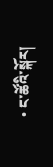• ང་ཚོའི་སྐོར།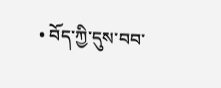• བོད་ཀྱི་དུས་བབ་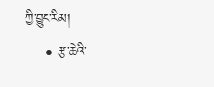ཀྱི་བྱུང་རིམ།
    • རྩ་ཆེའི་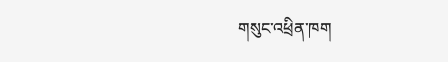གསུང་འཕྲིན་ཁག